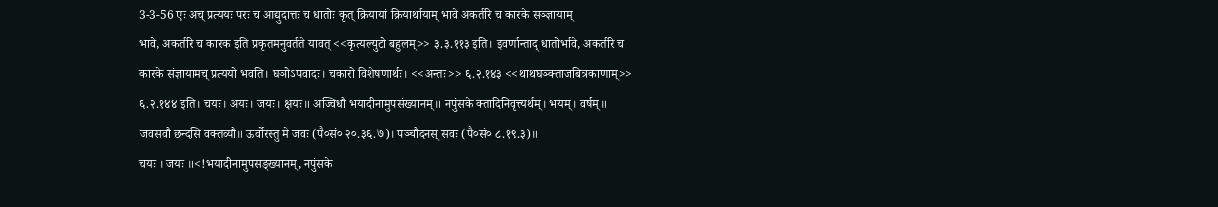3-3-56 एः अच् प्रत्ययः परः च आद्युदात्तः च धातोः कृत् क्रियायां क्रियार्थायाम् भावे अकर्तरि च कारके सञ्ज्ञायाम्
भावे, अकर्तरि च कारक इति प्रकृतमनुवर्तते यावत् <<कृत्यल्युटो बहुलम्>> ३.३.११३ इति। इवर्णान्ताद् धातोर्भावे, अकर्तरि च कारके संज्ञायामच् प्रत्ययो भवति। घञोऽपवादः। चकारो विशेषणार्थः। <<अन्तः>> ६.२.१४३ <<थाथघञ्क्ताजबित्रकाणाम्>> ६.२.१४४ इति। चयः। अयः। जयः। क्षयः॥ अज्विधौ भयादीनामुपसंख्यानम्॥ नपुंसके क्तादिनिवृत्त्यर्थम्। भयम्। वर्षम्॥ जवसवौ छन्दसि वक्तव्यौ॥ ऊर्वोरस्तु मे जवः (पै०सं० २०.३६.७)। पञ्चौदनस् सवः (पै०सं० ८.१९.३)॥
चयः । जयः ॥<!भयादीनामुपसङ्ख्यानम्, नपुंसके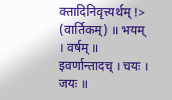क्तादिनिवृत्त्यर्थम् !> (वार्तिकम्) ॥ भयम् । वर्षम् ॥
इवर्णान्तादच् । चयः । जयः ॥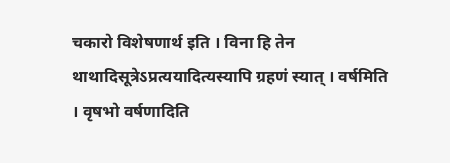चकारो विशेषणार्थ इति । विना हि तेन थाथादिसूत्रेऽप्रत्ययादित्यस्यापि ग्रहणं स्यात् । वर्षमिति । वृषभो वर्षणादिति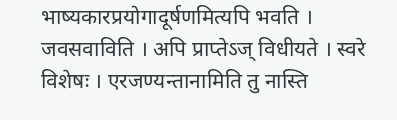भाष्यकारप्रयोगादूर्षणमित्यपि भवति । जवसवाविति । अपि प्राप्तेऽज् विधीयते । स्वरे विशेषः । एरजण्यन्तानामिति तु नास्ति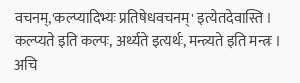वचनम्,'कल्प्यादिभ्यः प्रतिषेधवचनम्' इत्येतदेवास्ति । कल्प्यते इति कल्पः, अर्थ्यते इत्यर्थः, मन्त्र्यते इति मन्त्रः । अचि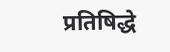प्रतिषिद्धे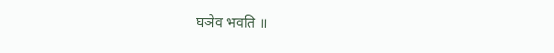घञेव भवति ॥